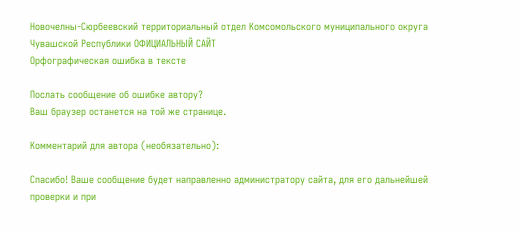Новочелны-Сюрбеевский территориальный отдел Комсомольского муниципального округа Чувашской Республики ОФИЦИАЛЬНЫЙ САЙТ
Орфографическая ошибка в тексте

Послать сообщение об ошибке автору?
Ваш браузер останется на той же странице.

Комментарий для автора (необязательно):

Спасибо! Ваше сообщение будет направленно администратору сайта, для его дальнейшей проверки и при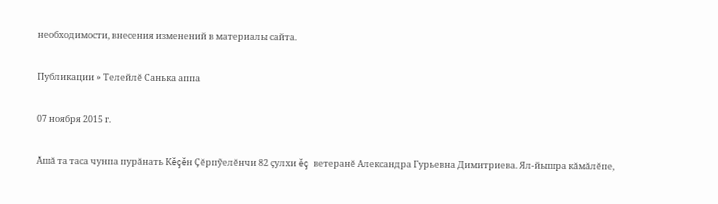необходимости, внесения изменений в материалы сайта.

Публикации » Телейлĕ Санька аппа

07 ноября 2015 г.

Ăшă та таса чунпа пурăнать Кĕçĕн Çĕрпỹелĕнчи 82 çулхи ĕç ветеранĕ Александра Гурьевна Димитриева. Ял-йышра кăмăлĕпе,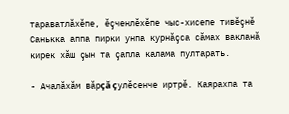тараватлăхĕпе, ĕçченлĕхĕпе чыс-хисепе тивĕçнĕ Санькка аппа пирки унпа курнăçса сăмах вакланă кирек хăш çын та çапла калама пултарать.

- Ачалăхăм вăрçă çулĕсенче иртрĕ. Каярахпа та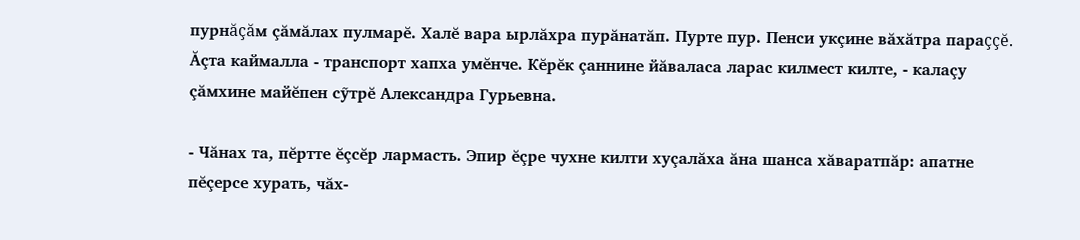пурнăçăм çăмăлах пулмарĕ. Халĕ вара ырлăхра пурăнатăп. Пурте пур. Пенси укçине вăхăтра параççĕ. Ăçта каймалла - транспорт хапха умĕнче. Кĕрĕк çаннине йăваласа ларас килмест килте, - калаçу çăмхине майĕпен сỹтрĕ Александра Гурьевна.

- Чăнах та, пĕртте ĕçсĕр лармасть. Эпир ĕçре чухне килти хуçалăха ăна шанса хăваратпăр: апатне пĕçерсе хурать, чăх-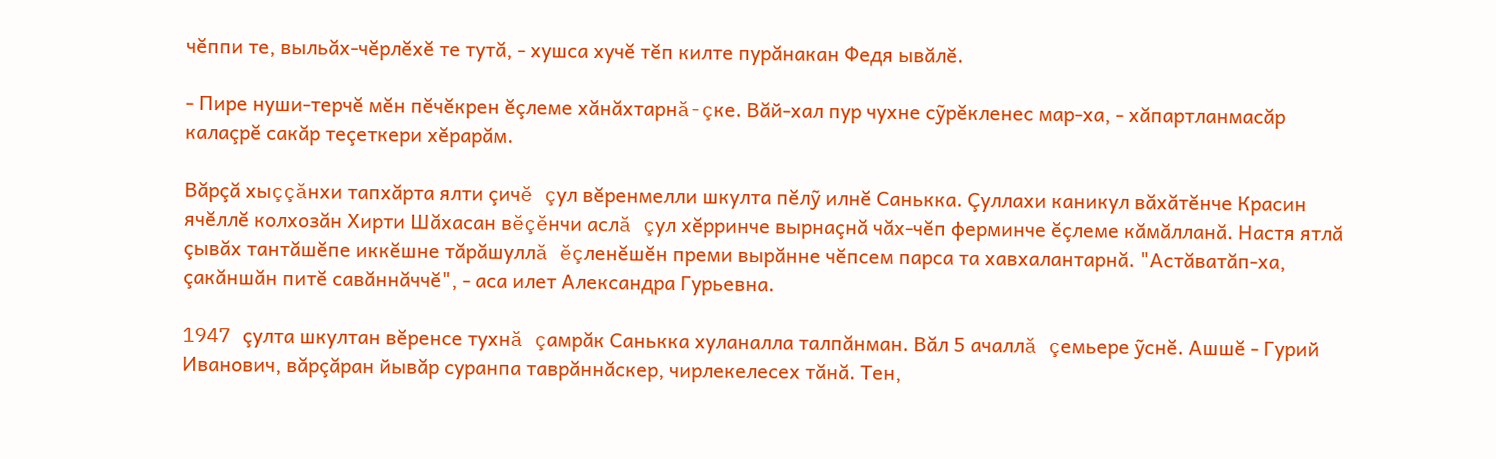чĕппи те, выльăх-чĕрлĕхĕ те тутă, - хушса хучĕ тĕп килте пурăнакан Федя ывăлĕ.

- Пире нуши-терчĕ мĕн пĕчĕкрен ĕçлеме хăнăхтарнă-çке. Вăй-хал пур чухне сỹрĕкленес мар-ха, - хăпартланмасăр калаçрĕ сакăр теçеткери хĕрарăм.

Вăрçă хыççăнхи тапхăрта ялти çичĕ çул вĕренмелли шкулта пĕлỹ илнĕ Санькка. Çуллахи каникул вăхăтĕнче Красин ячĕллĕ колхозăн Хирти Шăхасан вĕçĕнчи аслă çул хĕрринче вырнаçнă чăх-чĕп ферминче ĕçлеме кăмăлланă. Настя ятлă çывăх тантăшĕпе иккĕшне тăрăшуллă ĕçленĕшĕн преми вырăнне чĕпсем парса та хавхалантарнă. "Астăватăп-ха, çакăншăн питĕ савăннăччĕ", - аса илет Александра Гурьевна.

1947 çулта шкултан вĕренсе тухнă çамрăк Санькка хуланалла талпăнман. Вăл 5 ачаллă çемьере ỹснĕ. Ашшĕ - Гурий Иванович, вăрçăран йывăр суранпа таврăннăскер, чирлекелесех тăнă. Тен,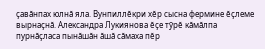çавăнпах юлнă яла. Вунпиллĕкри хĕр сысна фермине ĕçлеме вырнаçнă. Александра Лукиянова ĕçе тỹрĕ кăмăлпа пурнăçласа пынăшăн ăшă сăмаха пĕр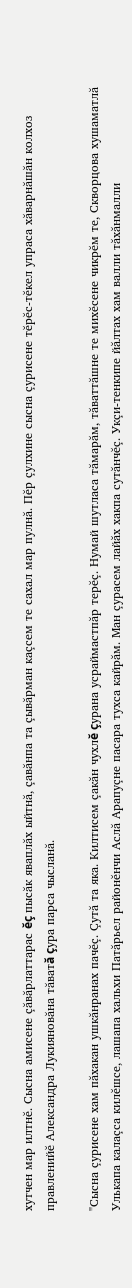хутчен мар илтнĕ. Сысна амисене çăвăрлаттарас ĕç пысăк яваплăх ыйтнă, çавăнпа та çывăрман каçсем те сахал мар пулнă. Пĕр çулхине сысна çурисене тĕрĕс-тĕкел упраса хăварнăшăн колхоз правленийĕ Александра Лукияновăна тăватă çура парса чысланă.

"Сысна çурисене хам пăхакан ушкăнранах пачĕç. Çутă та яка. Килтисем çакăн чухлĕ çурана усраймастпăр терĕç. Нумай шутласа тăмарăм, тăваттăшне те михĕсене чикрĕм те, Скворцова хушаматлă Улькапа калаçса килĕшсе, лашапа хальхи Патăрьел районĕнчи Аслă Арапуçне пасара тухса кайрăм. Ман çурасем лайăх хакпа сутăнчĕç. Укçи-тенкипе йăлтах хам валли тăхăнмалли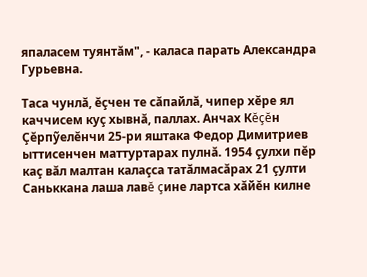япаласем туянтăм", - каласа парать Александра Гурьевна.

Таса чунлă, ĕçчен те сăпайлă, чипер хĕре ял каччисем куç хывнă, паллах. Анчах Кĕçĕн Çĕрпỹелĕнчи 25-ри яштака Федор Димитриев ыттисенчен маттуртарах пулнă. 1954 çулхи пĕр каç вăл малтан калаçса татăлмасăрах 21 çулти Саньккана лаша лавĕ çине лартса хăйĕн килне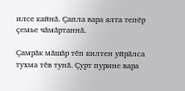илсе кайнă. Çапла вара ялта тепĕр çемье чăмăртаннă.

Çамрăк мăшăр тĕп килтен уйрăлса тухма тĕв тунă. Çурт пурине вара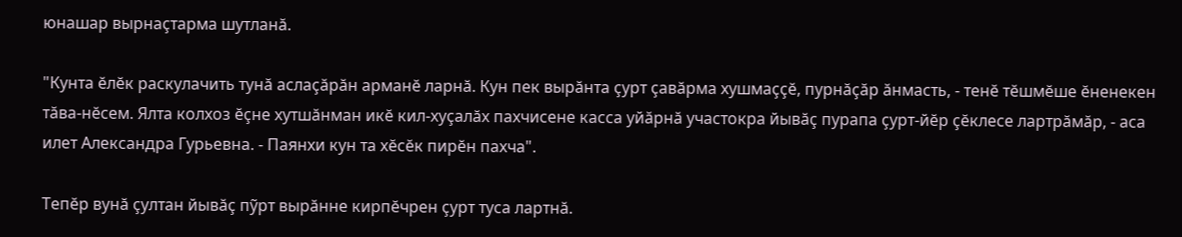юнашар вырнаçтарма шутланă.

"Кунта ĕлĕк раскулачить тунă аслаçăрăн арманĕ ларнă. Кун пек вырăнта çурт çавăрма хушмаççĕ, пурнăçăр ăнмасть, - тенĕ тĕшмĕше ĕненекен тăва-нĕсем. Ялта колхоз ĕçне хутшăнман икĕ кил-хуçалăх пахчисене касса уйăрнă участокра йывăç пурапа çурт-йĕр çĕклесе лартрăмăр, - аса илет Александра Гурьевна. - Паянхи кун та хĕсĕк пирĕн пахча".

Тепĕр вунă çултан йывăç пỹрт вырăнне кирпĕчрен çурт туса лартнă.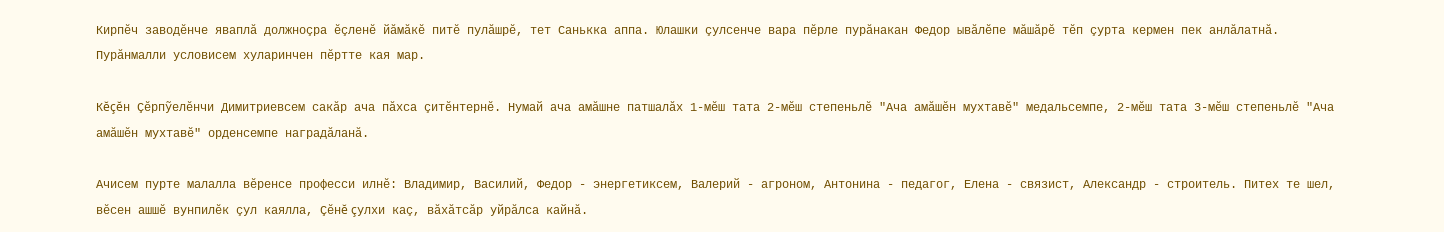Кирпĕч заводĕнче яваплă должноçра ĕçленĕ йăмăкĕ питĕ пулăшрĕ, тет Санькка аппа. Юлашки çулсенче вара пĕрле пурăнакан Федор ывăлĕпе мăшăрĕ тĕп çурта кермен пек анлăлатнă. Пурăнмалли условисем хуларинчен пĕртте кая мар.

Кĕçĕн Çĕрпỹелĕнчи Димитриевсем сакăр ача пăхса çитĕнтернĕ. Нумай ача амăшне патшалăх 1-мĕш тата 2-мĕш степеньлĕ "Ача амăшĕн мухтавĕ" медальсемпе, 2-мĕш тата 3-мĕш степеньлĕ "Ача амăшĕн мухтавĕ" орденсемпе наградăланă.

Ачисем пурте малалла вĕренсе професси илнĕ: Владимир, Василий, Федор - энергетиксем, Валерий - агроном, Антонина - педагог, Елена - связист, Александр - строитель. Питех те шел, вĕсен ашшĕ вунпилĕк çул каялла, Çĕнĕ çулхи каç, вăхăтсăр уйрăлса кайнă.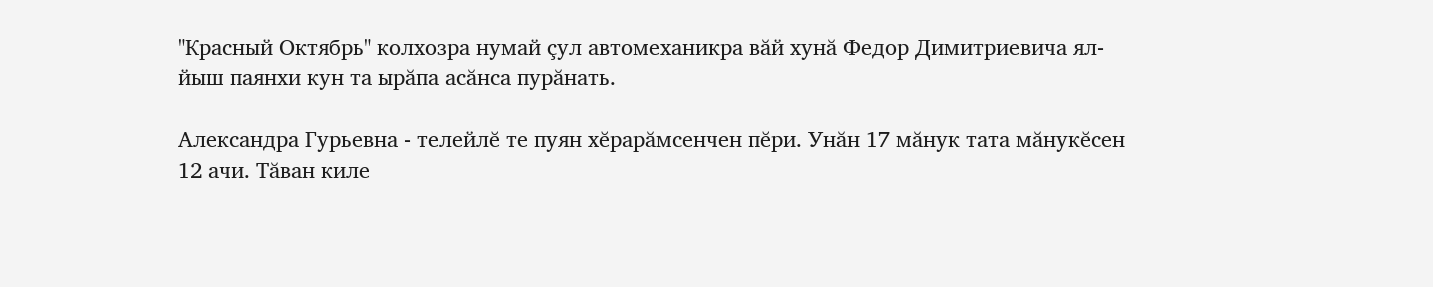"Красный Октябрь" колхозра нумай çул автомеханикра вăй хунă Федор Димитриевича ял-йыш паянхи кун та ырăпа асăнса пурăнать.

Александра Гурьевна - телейлĕ те пуян хĕрарăмсенчен пĕри. Унăн 17 мăнук тата мăнукĕсен 12 ачи. Тăван киле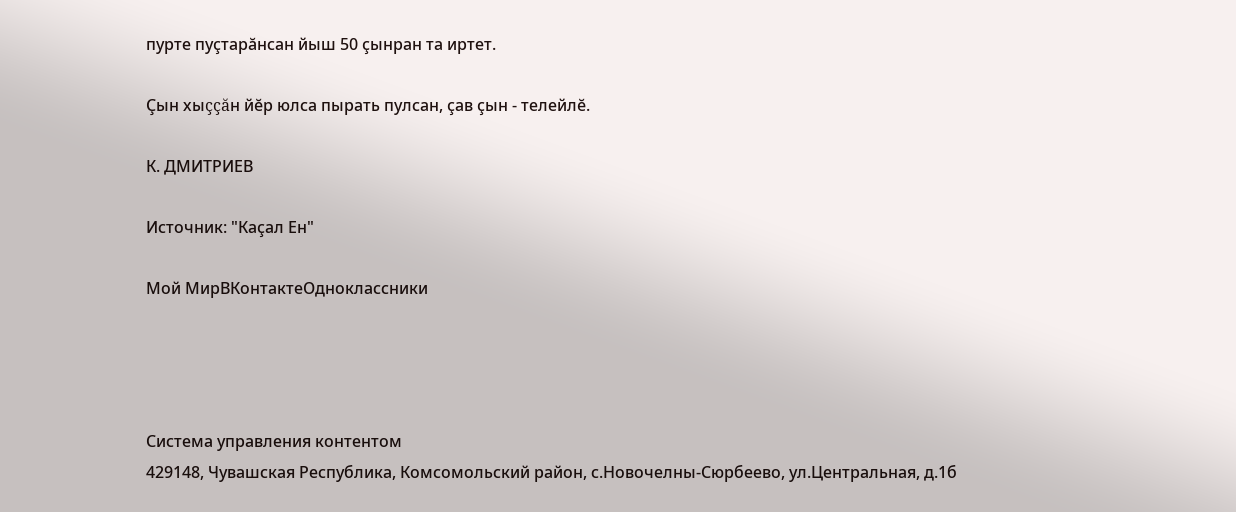пурте пуçтарăнсан йыш 50 çынран та иртет.

Çын хыççăн йĕр юлса пырать пулсан, çав çын - телейлĕ.

К. ДМИТРИЕВ

Источник: "Каçал Ен"

Мой МирВКонтактеОдноклассники




Система управления контентом
429148, Чувашская Республика, Комсомольский район, с.Новочелны-Сюрбеево, ул.Центральная, д.1б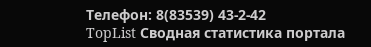Телефон: 8(83539) 43-2-42
TopList Сводная статистика портала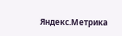Яндекс.Метрика